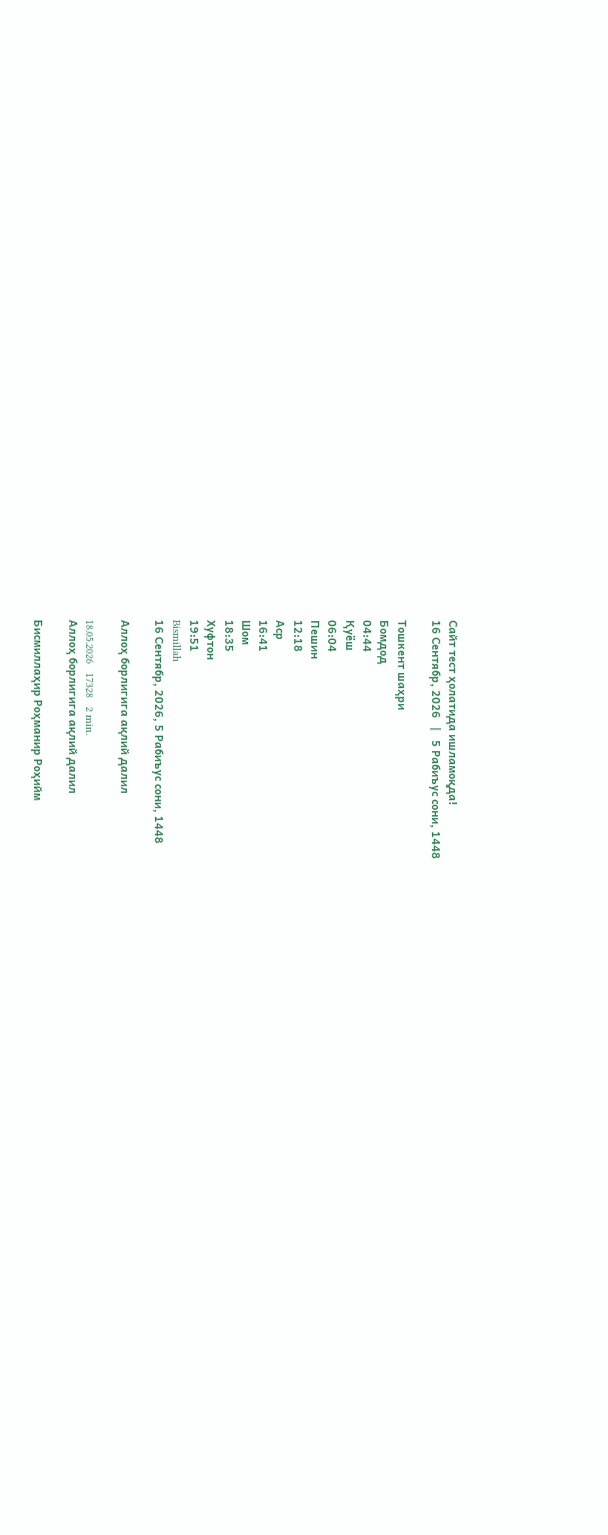Сайт тест ҳолатида ишламоқда!
16 Сентябр, 2026   |   5 Рабиъус сони, 1448

Тошкент шаҳри
Бомдод
04:44
Қуёш
06:04
Пешин
12:18
Аср
16:41
Шом
18:35
Хуфтон
19:51
Bismillah
16 Сентябр, 2026, 5 Рабиъус сони, 1448

Аллоҳ борлигига ақлий далил

18.05.2026   17328   2 min.
Аллоҳ борлигига ақлий далил

Бисмиллаҳир Роҳманир Роҳийм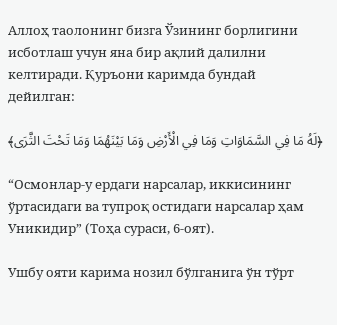Аллоҳ таолонинг бизга Ўзининг борлигини исботлаш учун яна бир ақлий далилни келтиради. Қуръони каримда бундай дейилган:

﴿لَهُ مَا فِي السَّمَاوَاتِ وَمَا فِي الْأَرْضِ وَمَا بَيْنَهُمَا وَمَا تَحْتَ الثَّرَى﴾

“Осмонлар-у ердаги нарсалар, иккисининг ўртасидаги ва тупроқ остидаги нарсалар ҳам Уникидир” (Тоҳа сураси, 6-оят).

Ушбу ояти карима нозил бўлганига ўн тўрт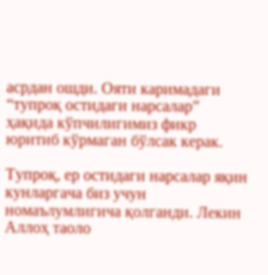асрдан ошди. Ояти каримадаги “тупроқ остидаги нарсалар” ҳақида кўпчилигимиз фикр юритиб кўрмаган бўлсак керак.

Тупроқ, ер остидаги нарсалар яқин кунларгача биз учун номаълумлигича қолганди. Лекин Аллоҳ таоло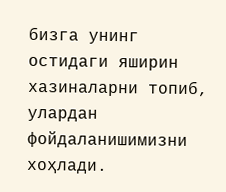бизга унинг остидаги яширин хазиналарни топиб, улардан фойдаланишимизни хоҳлади.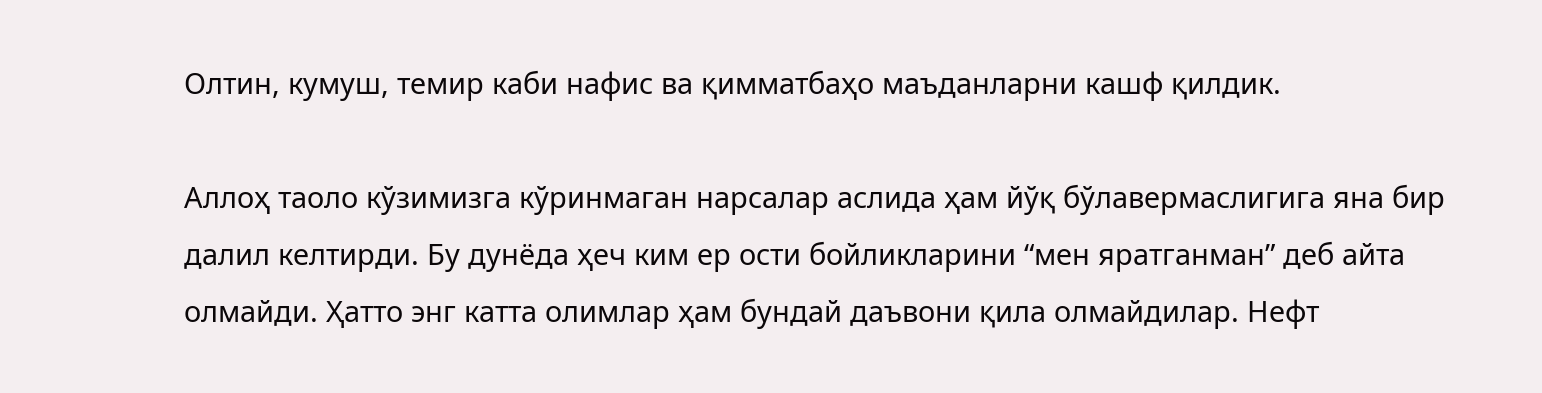Олтин, кумуш, темир каби нафис ва қимматбаҳо маъданларни кашф қилдик.

Аллоҳ таоло кўзимизга кўринмаган нарсалар аслида ҳам йўқ бўлавермаслигига яна бир далил келтирди. Бу дунёда ҳеч ким ер ости бойликларини “мен яратганман” деб айта олмайди. Ҳатто энг катта олимлар ҳам бундай даъвони қила олмайдилар. Нефт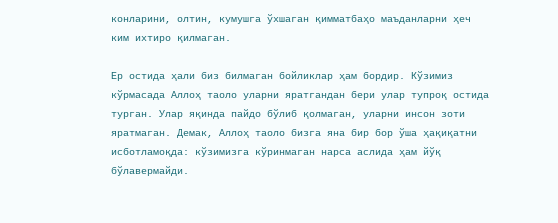конларини, олтин, кумушга ўхшаган қимматбаҳо маъданларни ҳеч ким ихтиро қилмаган.

Ер остида ҳали биз билмаган бойликлар ҳам бордир. Кўзимиз кўрмасада Аллоҳ таоло уларни яратгандан бери улар тупроқ остида турган. Улар яқинда пайдо бўлиб қолмаган, уларни инсон зоти яратмаган. Демак, Аллоҳ таоло бизга яна бир бор ўша ҳақиқатни исботламоқда: кўзимизга кўринмаган нарса аслида ҳам йўқ бўлавермайди.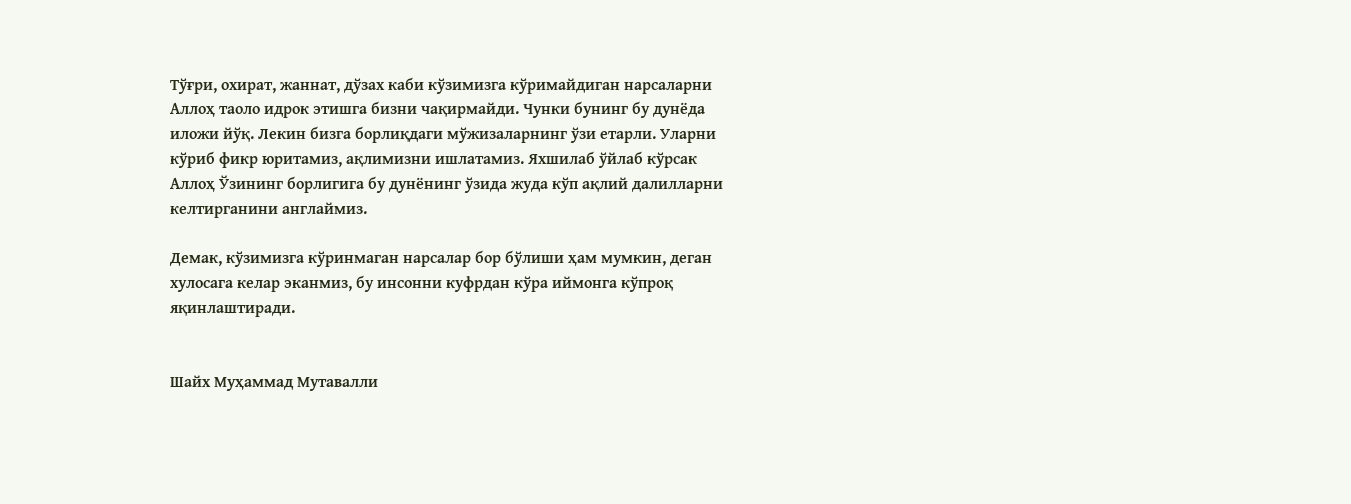Тўғри, охират, жаннат, дўзах каби кўзимизга кўримайдиган нарсаларни Аллоҳ таоло идрок этишга бизни чақирмайди. Чунки бунинг бу дунёда иложи йўқ. Лекин бизга борлиқдаги мўжизаларнинг ўзи етарли. Уларни кўриб фикр юритамиз, ақлимизни ишлатамиз. Яхшилаб ўйлаб кўрсак Аллоҳ Ўзининг борлигига бу дунёнинг ўзида жуда кўп ақлий далилларни келтирганини англаймиз.

Демак, кўзимизга кўринмаган нарсалар бор бўлиши ҳам мумкин, деган хулосага келар эканмиз, бу инсонни куфрдан кўра иймонга кўпроқ яқинлаштиради.


Шайх Муҳаммад Мутавалли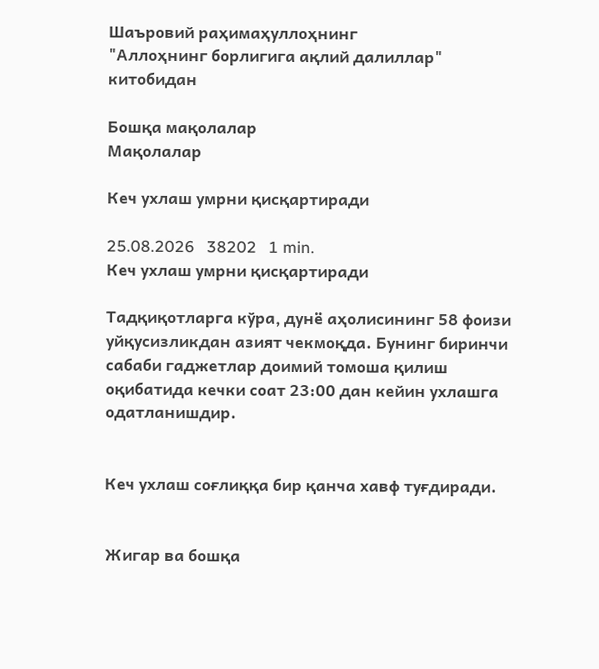Шаъровий раҳимаҳуллоҳнинг
"Аллоҳнинг борлигига ақлий далиллар" китобидан

Бошқа мақолалар
Мақолалар

Кеч ухлаш умрни қисқартиради

25.08.2026   38202   1 min.
Кеч ухлаш умрни қисқартиради

Тадқиқотларга кўра, дунё аҳолисининг 58 фоизи уйқусизликдан азият чекмоқда. Бунинг биринчи сабаби гаджетлар доимий томоша қилиш оқибатида кечки соат 23:00 дан кейин ухлашга одатланишдир.


Кеч ухлаш соғлиққа бир қанча хавф туғдиради.


Жигар ва бошқа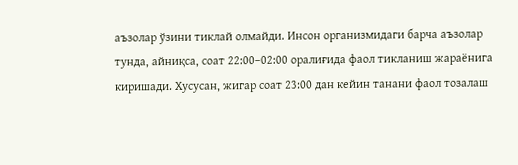аъзолар ўзини тиклай олмайди. Инсон организмидаги барча аъзолар тунда, айниқса, соат 22:00–02:00 оралиғида фаол тикланиш жараёнига киришади. Хусусан, жигар соат 23:00 дан кейин танани фаол тозалаш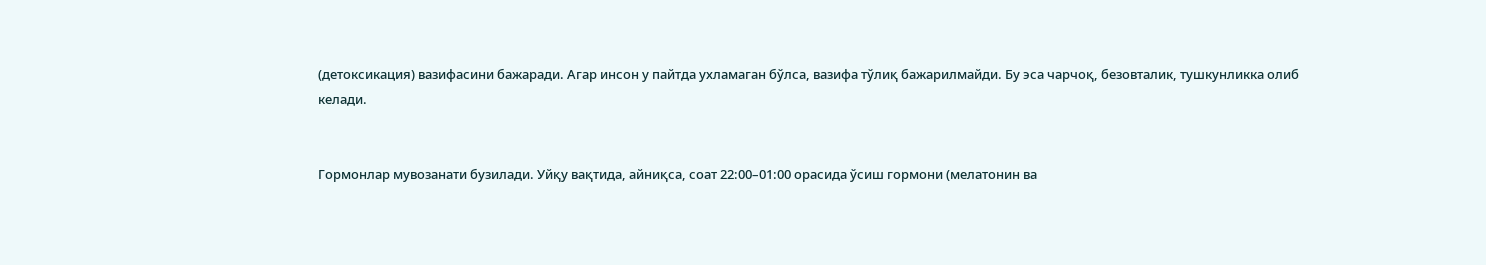(детоксикация) вазифасини бажаради. Агар инсон у пайтда ухламаган бўлса, вазифа тўлиқ бажарилмайди. Бу эса чарчоқ, безовталик, тушкунликка олиб келади.


Гормонлар мувозанати бузилади. Уйқу вақтида, айниқса, соат 22:00–01:00 орасида ўсиш гормони (мелатонин ва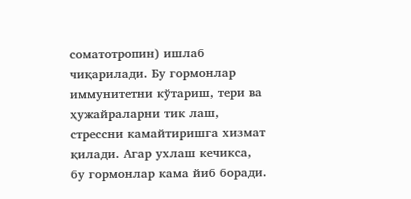соматотропин) ишлаб чиқарилади. Бу гормонлар иммунитетни кўтариш, тери ва ҳужайраларни тик лаш, стрессни камайтиришга хизмат қилади. Агар ухлаш кечикса, бу гормонлар кама йиб боради.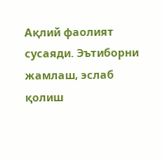Ақлий фаолият сусаяди. Эътиборни жамлаш, эслаб қолиш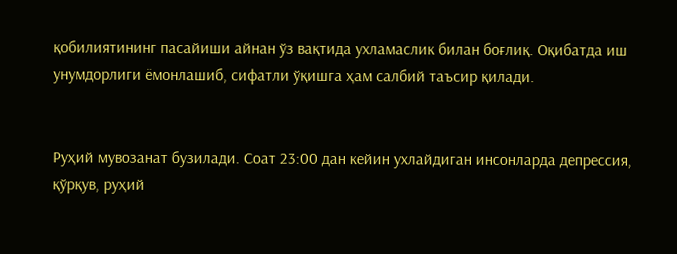қобилиятининг пасайиши айнан ўз вақтида ухламаслик билан боғлиқ. Оқибатда иш унумдорлиги ёмонлашиб, сифатли ўқишга ҳам салбий таъсир қилади.


Руҳий мувозанат бузилади. Соат 23:00 дан кейин ухлайдиган инсонларда депрессия, қўрқув, руҳий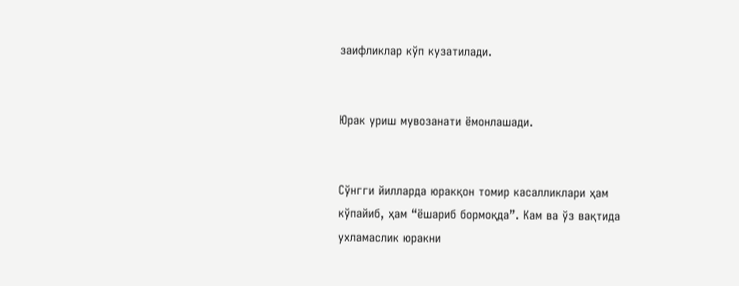заифликлар кўп кузатилади.


Юрак уриш мувозанати ёмонлашади.


Сўнгги йилларда юракқон томир касалликлари ҳам кўпайиб, ҳам “ёшариб бормоқда”. Кам ва ўз вақтида ухламаслик юракни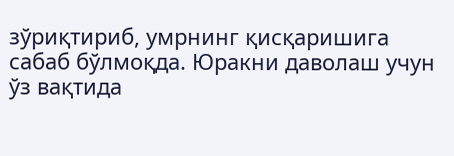зўриқтириб, умрнинг қисқаришига сабаб бўлмоқда. Юракни даволаш учун ўз вақтида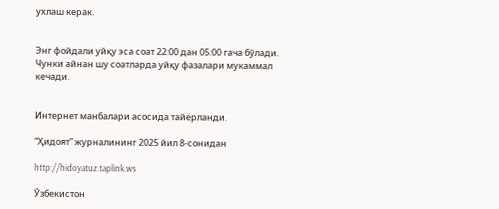ухлаш керак.


Энг фойдали уйқу эса соат 22:00 дан 05:00 гача бўлади. Чунки айнан шу соатларда уйқу фазалари мукаммал кечади.


Интернет манбалари асосида тайёрланди.

“Ҳидоят” журналининг 2025 йил 8-сонидан

http://hidoyatuz.taplink.ws

Ўзбекистон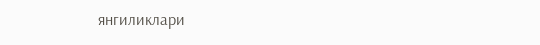янгиликлари